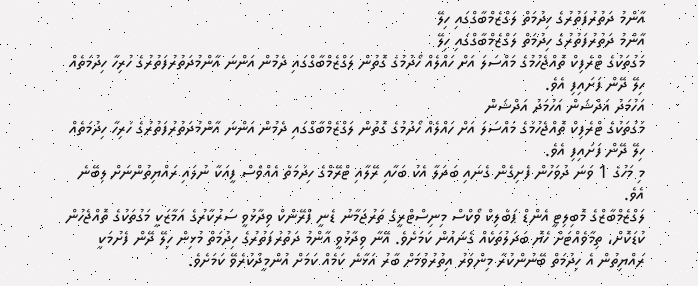އާންމު ދަތުރުފަތުރުގެ ހިދުމަތް ލަގްޒެމްބާގްގައި ހިލޭ
އާންމު ދަތުރުފަތުރުގެ ހިދުމަތް ލަގްޒެމްބާގްގައި ހިލޭ
މަގުތަކުގެ ޓްރެފިކް ތޮއްޖެހުމުގެ މައްސަލަ އަށް ހައްލެއް ހޯދުމުގެ ގޮތުން ލަގްޒެމްބާގްގައި ދެމުން އަންނަ އާންމުދަތުރުފަތުރުގެ ހުރިހާ ހިދުމަތެއް ހިލޭ ދޭން ފަށައިފި އެވެ.
އަހުމަދު އަދްޝަން އަހުމަދު އަދްޝަން
މަގުތަކުގެ ޓްރެފިކް ތޮއްޖެހުމުގެ މައްސަލަ އަށް ހައްލެއް ހޯދުމުގެ ގޮތުން ލަގްޒެމްބާގްގައި ދެމުން އަންނަ އާންމުދަތުރުފަތުރުގެ ހުރިހާ ހިދުމަތެއް ހިލޭ ދޭން ފަށައިފި އެވެ.
މި މަހުގެ 1 ވަނަ ދުވަހުން ފެށިގެން ގެނައި ބަދަލާ އެކު ބަހާއި ރޭލާއި ޓްރޭމްގެ ހިދުމަތް އެއްވެސް ފީއަކާ ނުލައި ރައްޔިތުންނަށް ލިބޭނެ އެވެ.
ލަގްޒެމްބާޒްގެ މޮބިލިޓީ އެންޑް ޕަބްލިކް ވޯކްސް މިނިސްޓްރީގެ ތަރުޖަމާނު ޑެނީ ފްރޭންކް ވިދާޅުވީ ސަރުކާރުގެ އަމާޒަކީ މަގުތަކުގެ ތޮއްޖެހުން ކުޑަކޮށް، ތިމާވެއްޓަށް ހެޔޮ ބަދަލުތަކެއް ގެނައުން ކަމަށެވެ. އޭނާ ވިދާޅުވީ އާންމު ދަތުރުފަތުރުގެ ހިދުމަތް މުޅިން ހިލޭ ދޭން ފެށުމަކީ ރައްޔިތުން އެ ހިދުމަތް ބޭނުންކުރާ މިންވަރު އިތުރުވުމަށް ބާރު އަޅާނެ ކަމެއް ކަމަށް އުންމީދުކުރެވޭ ކަމަށެވެ.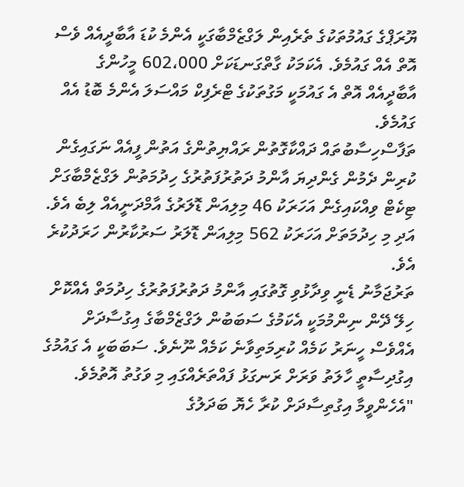ޔޫރަޕްގެ ގައުމުތަކުގެ ތެރެއިން ލަގްޒެމްބާގަކީ އެންމެ ކުޑަ އާބާދީއެއް ވެސް އޮތް އެއް ގައުމެވެ. އެކަމަކު ގާތްގަނޑަކަށް 602،000 މީހުންގެ އާބާދީއެއް އޮތް އެ ގައުމަކީ މަގުތަކުގެ ޓްރެފިކް މައްސަލަ އެންމެ ބޮޑު އެއް ގައުމެވެ.
ތަފާސްހިސާބުތައް ދައްކާގޮތުން ރައްޔިތުންގެ އަތުން ފީއެއް ނަގައިގެން ކުރިން ދެމުން ގެންދިޔަ އާންމު ދަތުރުފަތުރުގެ ހިދުމަތުން ލަގްޒެމްބާގަށް ޓިކެޓް ވިއްކައިގެން އަހަރަކު 46 މިލިއަން ޑޮލަރުގެ އާމްދަނީއެއް ލިބެ އެވެ. އަދި މި ހިދުމަތަށް އަހަރަކު 562 މިލިއަން ޑޮލަރު ސަރުކާރުން ހަރަދުކުރެ އެވެ.
ތަރުޖަމާނު ޑެނީ ވިދާޅުވި ގޮތުގައި އާންމު ދަތުރުފަތުރުގެ ހިދުމަތް އެއްކޮށް ހިލޭ ދޭން ނިންމުމަކީ އެކަމުގެ ސަބަބުން ލަގްޒެމްބާގެ އިގުސާދަށް އެއްވެސް ހީނަރު ކަމެއް ކުރިމަތިވާނެ ކަމެއް ނޫނެވެ. ސަބަބަކީ އެ ގައުމުގެ އިގުދިސާތީ ހާލަތު ވަރަށް ރަނގަޅު ފައްތަރެއްގައި މި ވަގުތު އޮތުމެވެ.
"އެހެންވީމާ އިގުތިސާދަށް ކުރާ ހެޔޮ ބަދަލުގެ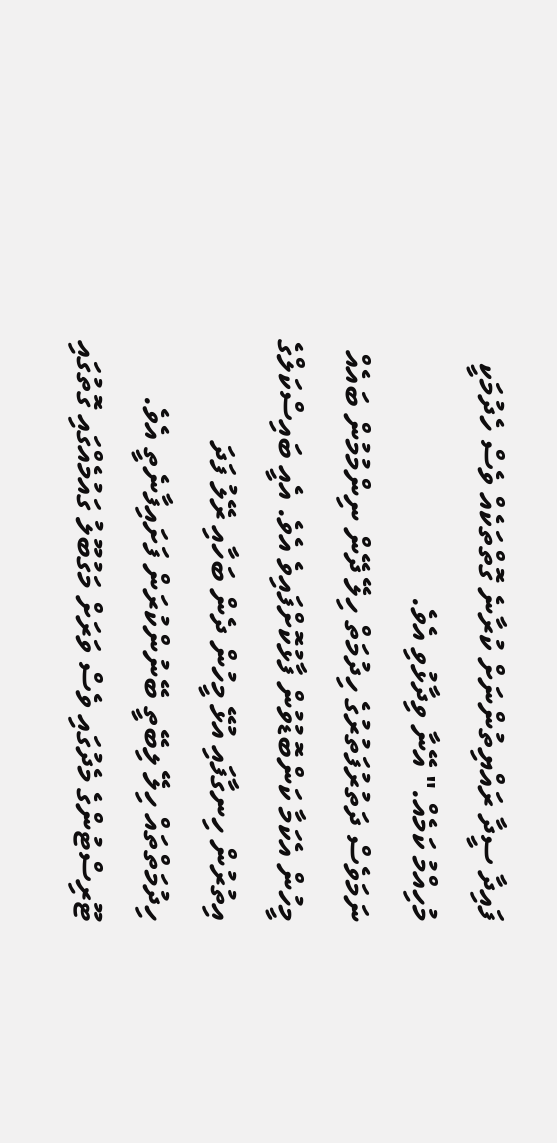ފައިދާ ސީދާ ރައްޔިތުންނަށް ކުރާނެ ގޮތްތަކެއް ވެސް ހެދުމަކީ މުހިއްމު ކަމެއް." އޭނާ ވިދާޅުވި އެވެ.
ނަމަވެސް ދަތުރުފަތުރުގެ ހިދުމަތް ހިލޭ ދޭން ނިންމުމުން ބައެއް މީހުން އެކަމާ ކަންބޮޑުވުން ފާޅުކޮށްފައިވެ އެވެ. އެއީ ބައިސްކަލްގެ އިތުރުން ހިނގާފައި އުޅޭ މީހުން ދެން ބަހާއި ރޭލު ފަދަ ހިދުމަތްތައް ހިލޭ ލިބޭތީ ބޭނުންކުރަން ފަށައިފާނެތީ އެވެ.
ޓޫރިސްޓުންގެ މެދުގައި ވެސް ވަރަށް މަގުބޫލު ގައުމެއްގައި ގޮތުގައި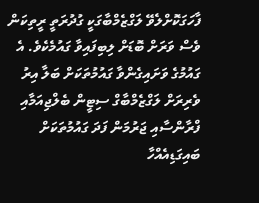ފާހަގަކޮށްލެވޭ ލަގްޒެމްބާގަކީ ގުދުރަތީ ރީތިކަން ވެސް ވަރަށް ބޮޑަށް ލިބިފައިވާ ގައުމެކެވެ. އެ ގައުމުގެ ވަށައިގެންވާ ގައުމުތަކަށް ބަލާ އިރު ވެރިރަށް ލަގްޒެމްބާގް ސިޓީން ބެލްޖިއަމާއި ފްރާންސާއި ޖަރުމަން ފަދަ ގައުމުތަކަށް ބައިގަޑިއެއްހާ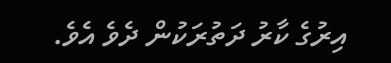އިރުގެ ކާރު ދަތުރަކުން ދެވެ އެވެ.